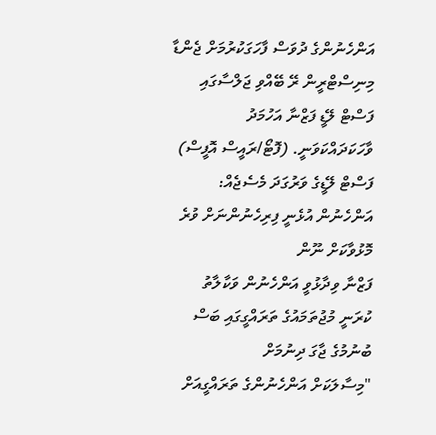އަންހެނުންގެ ދުވަސް ފާހަގަކުރުމަށް ޖެންޑާ މިނިސްޓްރީން ރޭ ބޭއްވި ޖަލްސާގައި ފަސްޓް ލޭޑީ ފަޒްނާ އަހުމަދު ވާހަކަދައްކަވަނީ. (ފޮޓޯ/ރައީސް އޮފީސް)
ފަސްޓް ލޭޑީގެ ވަރުގަދަ މެސެޖެއް: އަންހެނުން އުޅެނީ ފިރިހެނުންނަށް ވުރެ މޮޅުވާކަށް ނޫން
ފަޒްނާ ވިދާޅުވީ އަންހެނުން ވަކާލާތު ކުރަނީ މުޖުތަމައުގެ ތަރައްގީގައި ބަސް ބުނުމުގެ ޖާގަ ދިނުމަށް
"މިސާލަކަށް އަންހެނުންގެ ތަރައްގީއަށް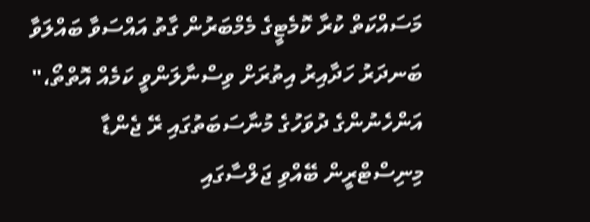މަސައްކަތް ކުރާ ކޮމެޓީގެ މެމްބަރުން ގާތު އައްސަވާ ބައްލަވާ ބަނދަރު ހަދާއިރު އިތުރަށް ވިސްނާލަންވީ ކަމެއް އޮތްތޯ،" އަންހެނުންގެ ދުވަހުގެ މުނާސަބަތުގައި ރޭ ޖެންޑާ މިނިސްޓްރީން ބޭއްވި ޖަލްސާގައި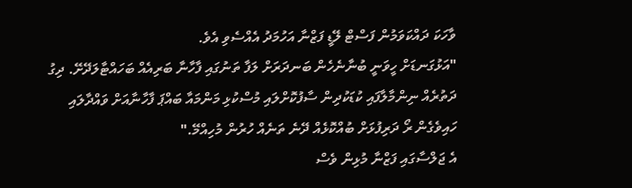ވާހަކަ ދައްކަވަމުން ފަސްޓް ލޭޑީ ފަޒްނާ އަހުމަދު އެއްސެވި އެވެ.
"އަޅުގަނޑަށް ހީވަނީ ބުނާނެހެން ބަނދަރަށް ލަފާ ތަނުގައި ފާހާނާ ބަރިއެއް ބަހައްޓާލަދޭށޭ. ދިގު ދަތުރެއް ނިންމާލާފައި ކުޑަކުދިން ސާފުކޮށްލައި މުސްކުޅި މަންމައާ ބައްޕަ ފާހާނާއަށް ވައްދާލައި ހައިވެގެން ރޯ ދަރިފުޅަށް ބުއްކޮޅެއް ދޭނެ ތަނެއް ހުރުން މުހިއްމޭ."
އެ ޖަލްސާގައި ފަޒްނާ މުޅިން ވެސް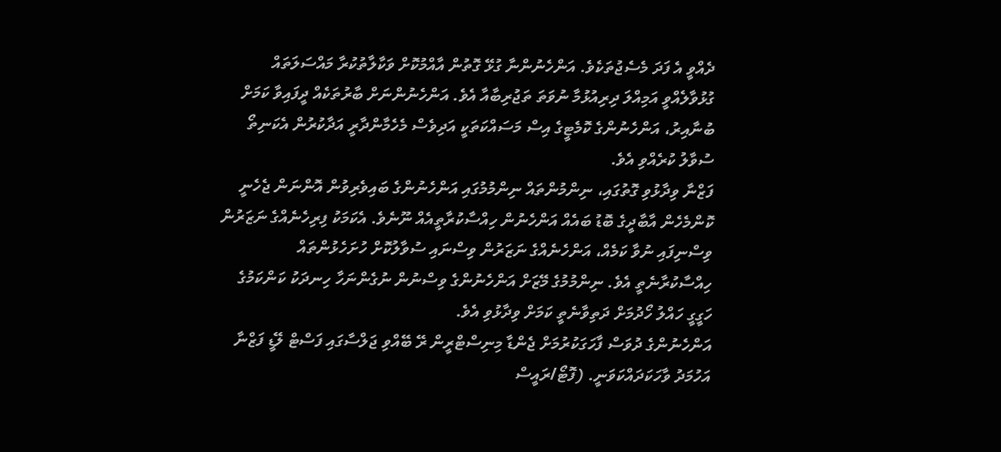ދެއްވީ އެ ފަދަ މެސެޖުތަކެވެ. އަންހެނުންނާ ގުޅޭ ގޮތުން އާއްމުކޮށް ވަކާލާތުކުރާ މައްސަލަތައް ގުޅުވާލެއްވީ އަމިއްލަ ދިރިއުޅުމާ ނުވަތަ ތަޖުރިބާއާ އެވެ. އަންހެނުންނަށް ބާރުތަކެއް ދީފައިވާ ކަމަށް ބުނާއިރު، އަންހެނުންގެ ކޮމެޓީގެ އިސް މަސައްކަތަކީ އަދިވެސް މެހެމާންދާރީ އަދާކުރުން އެކަނިތޯ ސުވާލު ކުރެއްވި އެވެ.
ފަޒްނާ ވިދާޅުވި ގޮތުގައި، ނިންމުންތައް ނިންމުމުގައި އަންހެނުންގެ ބައިވެރިވުން އޮންނަން ޖެހެނީ ކޮންމެހެން އާބާދީގެ ބޮޑު ބައެއް އަންހެނުން ހިއްސާކުރާތީއެއް ނޫނެވެ. އެކަމަކު ފިރިހެނެއްގެ ނަޒަރުން ވިސްނިފައި ނުވާ ކަމެއް، އަންހެނެއްގެ ނަޒަރުން ވިސްނައި ސުވާލުކޮށް ހުށަހެޅުންތައް ހިއްސާކުރާނެތީ އެވެ. ނިންމުމުގެ މޭޒަށް އަންހެނުންގެ ވިސްނުން ނުގެންނަހާ ހިނދަކު ކަންކަމުގެ ހަގީގީ ހައްލު ހޯދުމަށް ދަތިވާނެތީ ކަމަށް ވިދާޅުވި އެވެ.
އަންހެނުންގެ ދުވަސް ފާހަގަކުރުމަށް ޖެންޑާ މިނިސްޓްރީން ރޭ ބޭއްވި ޖަލްސާގައި ފަސްޓް ލޭޑީ ފަޒްނާ އަހުމަދު ވާހަކަދައްކަވަނީ. (ފޮޓޯ/ރައީސް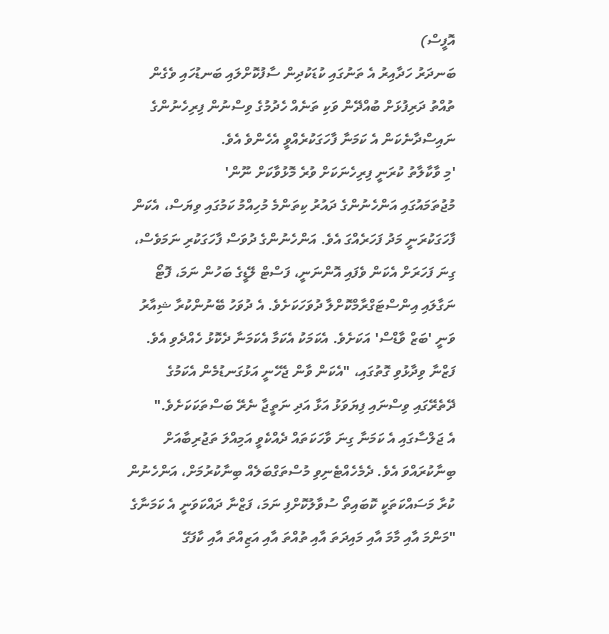އޮފީސް)
ބަނދަރު ހަދާއިރު އެ ތަނުގައި ކުޑަކުދިން ސާފުކޮށްލައި ބަނޑުހައި ވެގެން ތުއްތު ދަރިފުޅަށް ބުއްދޭން ވަކި ތަނެއް ހެދުމުގެ ވިސްނުން ފިރިހެނުންގެ ނައިސްދާނެކަން އެ ކަމަނާ ފާހަގަކުރެއްވީ އެހެންވެ އެވެ.
'މި ވާކާލާތު ކުރަނީ ފިރިހެނަކަށް ވުރެ މޮޅުވާކަށް ނޫން'
މުޖުތަމައުގައި އަންހެނުންގެ ދައުރު ކިތަންމެ މުހިއްމު ކަމުގައި ވިޔަސް، އެކަން ފާހަގަކުރަނީ މަދު ފަހަރެއްގަ އެވެ. އަންހެނުންގެ ދުވަސް ފާހަގަކުރި ނަމަވެސް، ގިނަ ފަހަރަށް އެކަން ވެފައި އޮންނަނީ، ފަސްޓް ލޭޑީގެ ބަހުން ނަމަ، ފޮޓޯ ނަގާލައި އިންސްޓަގްރާމްކޮށްލާ ދުވަހަކަށެވެ. އެ ދުވަހު ބޭނުންކުރާ ޝިއާރު ވަނީ 'ބަޒް ވާޑްސް' އަކަށެވެ. އެކަމަކު އެކަމާ އެކަމަނާ ދެކޮޅު ހެއްދެވި އެވެ.
ފަޒްނާ ވިދާޅުވި ގޮތުގައި، "އެކަން ވާން ޖެހޭނީ އަޅުގަނޑުމެން އެކަމުގެ ދޭތެރޭގައި ވިސްނައި ފިޔަވަޅު އަޅާ އަދި ނަތީޖާ ނެރޭ ބަސްތަކަކަށެވެ."
އެ ޖަލްސާގައި އެ ކަމަނާ ގިނަ ވާހަކަތައް ދެއްކެވީ އަމިއްލަ ތަޖުރިބާއަށް ބިނާކުރައްވަ އެވެ. ދެމެހެއްޓެނިވި މުސްތަގްބަލެއް ބިނާކުރުމަށް، އަންހެނުން ކުރާ މަސައްކަތަކީ ކޮބައިތޯ ސުވާލުކޮށްފި ނަމަ، ފަޒްނާ ދައްކަވަނީ އެ ކަމަނާގެ "މަންމަ އާއި މާމަ އާއި މައިދަތަ އާއި ތުއްތަ އާއި އަޒިއްތަ އާއި ކާފަގޭ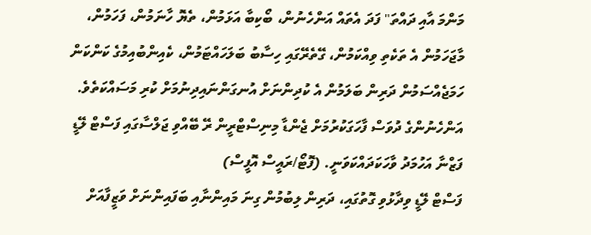މަންމަ އާއި ދައްތަ" ފަދަ އެތައް އަންހެނުން، ބޯކިބާ އަޅަމުން، ތެޔޮ ހާނަމުން، ފަހަމުން، މާޖަހަމުން އެ ތަކެތި ވިއްކަމުން، ގޭތެރޭގައި ހިސާބު ބަލަހައްޓަމުން، ކެއިންބުއިމުގެ ކަންކަން ހަމަޖެއްސަމުން ދަރިން ބަލަމުން އެ ކުދިންނަށް އުނގަންނައިދިނުމަށް ކުރި މަސައްކަތެވެ.
އަންހެނުންގެ ދުވަސް ފާހަގަކުރުމަށް ޖެންޑާ މިނިސްޓްރީން ރޭ ބޭއްވި ޖަލްސާގައި ފަސްޓް ލޭޑީ ފަޒްނާ އަހުމަދު ވާހަކަދައްކަވަނީ. (ފޮޓޯ/ރައީސް އޮފީސް)
ފަސްޓް ލޭޑީ ވިދާޅުވި ގޮތުގައި، ދަރިން ލިބުމުން ގިނަ މައިންނާއި ބަފައިންނަށް ވަޒީފާއަށް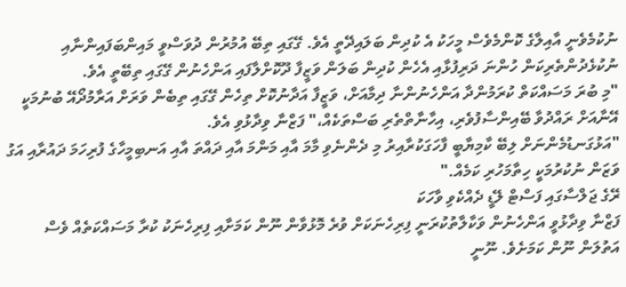ނުކުމެވެނީ އާއިލާގެ ކޮންމެވެސް މީހަކު އެ ކުދިން ބަލައިދޭތީ އެވެ. ގޭގައި ތިބޭ އުމުރުން ދުވަސްވީ މައިންބަފައިންނާއި ނުކުޅެދުންތެރިކަން ހުންނަ ދަރިފުޅާއި އެހެން ކުދިން ބަލަން ވަޒީފާ ދޫކޮށްލާފައި އަންހެނުން ގޭގައި ތިބޭތީ އެވެ.
"މި ބުރަ މަސައްކަތް ކުރަމުންދާ އަންހެނުންނާ ދިމާއަށް، ވަޒީފާ އަދާނުކޮށް ތިހެން ގޭގައި ތިބެން ވަރަށް އަރާމުދޯއޭ ބުނުމަކީ އޭނާއަށް ރައްދުވާ ބޭއިންސާފުވެރި، އިހާނާތްތެރި ބަސްތަކެއް،" ފަޒްނާ ވިދާޅުވި އެވެ.
"އަޅުގަނޑުމެންނަށް ލިބޭ ކާމިޔާބީ ފާހަގަކުރާއިރު މި ދެންނެވި މާމަ އާއި މަންމަ އާއި ދައްތަ އާއި އަނބިމީހާގެ ފުރިހަމަ ދައުރާއި އަގު ވަޒަން ނުކުރުމަކީ ހިތާމަހުރި ކަމެއް."
ރޭގެ ޖަލްސާގައި ފަސްޓް ލޭޑީ ދެއްކެވި ވާހަކަ
ފަޒްނާ ވިދާޅުވީ އަންހެނުން ވަކާލާތުކުރަނީ ފިރިހެނަކަށް ވުރެ މޮޅުވާން ނޫން ކަމަށާއި ފިރިހެނަކު ކުރާ މަސައްކަތެއް ވެސް އަތުލަން ނޫން ކަމަށެވެ. ނޫނީ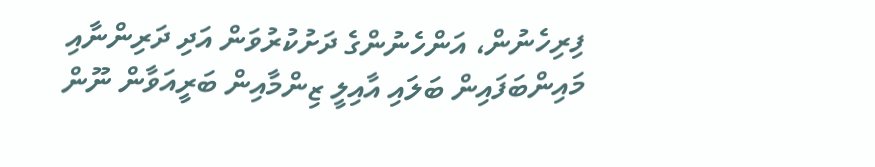ފިރިހެނުން، އަންހެނުންގެ ދަށުކުރުވަން އަދި ދަރިންނާއި މައިންބަފައިން ބަލައި އާއިލީ ޒިންމާއިން ބަރީއަވާން ނޫން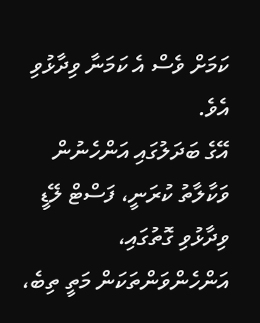ކަމަށް ވެސް އެ ކަމަނާ ވިދާޅުވި އެވެ.
އޭގެ ބަދަލުގައި އަންހެނުން ވަކާލާތު ކުރަނީ، ފަސްޓް ލޭޑީ ވިދާޅުވި ގޮތުގައި، އަންހެންވަންތަކަން މަތީ ތިބެ،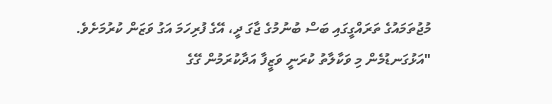މުޖުތަމައުގެ ތަރައްގީގައި ބަސް ބުނުމުގެ ޖާގަ ދީ، އޭގެ ފުރިހަމަ އަގު ވަޒަން ކުރުމަށެވެ.
"އަޅުގަނޑުމެން މި ވަކާލާތު ކުރަނީ ވަޒީފާ އަދާކުރަމުން ގޭގެ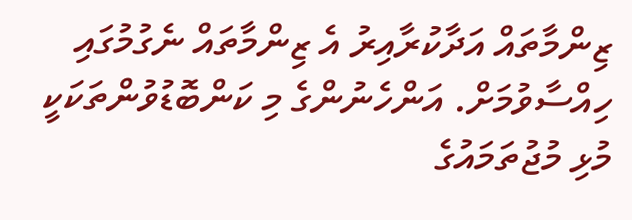ޒިންމާތައް އަދާކުރާއިރު އެ ޒިންމާތައް ނެގުމުގައި ހިއްސާވުމަށް. އަންހެނުންގެ މި ކަންބޮޑުވުންތަކަކީ މުޅި މުޖުތަމައުގެ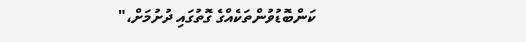ކަންބޮޑުވުންތަކެއްގެ ގޮތުގައި ދުށުމަށް،"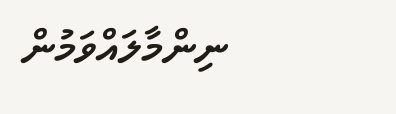ނިންމާލައްވަމުން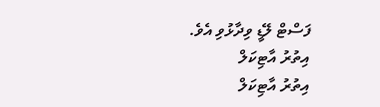ފަސްޓް ލޭޑީ ވިދާޅުވި އެވެ.
އިތުރު އާޓިކަލް
އިތުރު އާޓިކަލް